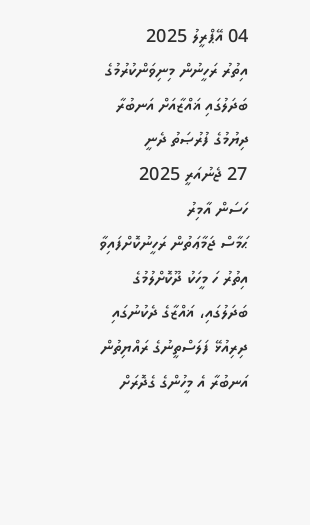04 އޭޕްރީލު 2025
އިތުރު ރަހީނުން މިނިވަންކުރުމުގެ ބަދަލުގައި ޣައްޒާއަށް އަނބުރާ ދިޔުމުގެ ފުރުޞަތު ދެނީ
27 ޖެނުއަރީ 2025
ހަސަން އާމިރު
ޙަމާސް ޖަމާޢަތުން ރަހީނުކޮށްފައިވާ އިތުރު ހަ މީހަކު ދޫކޮށްލުމުގެ ބަދަލުގައި، ޣައްޒާގެ ދެކުނުގައި ދިރިއުޅޭ ފަލަސްތީނުގެ ރައްޔިތުން އަނބުރާ އެ މީހުންގެ ގެދޮރަށް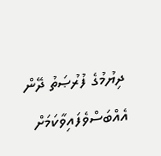ދިޔުމުގެ ފުރުޞަތު ދޭން އެއްބަސްވެފައިވާކަމަށް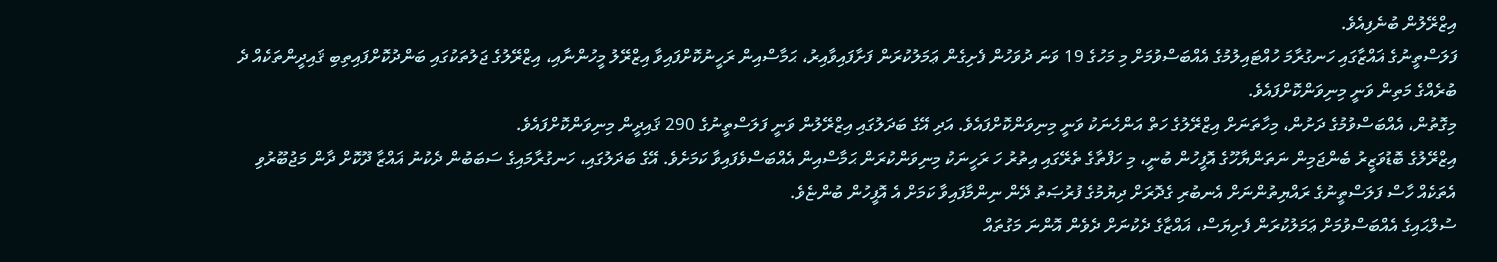އިޒްރޭލުން ބުނެފިއެވެ.
ފަލަސްތީނުގެ ޣައްޒާގައި ހަނގުރާމަ ހުއްޓައިލުމުގެ އެއްބަސްވުމަށް މި މަހުގެ 19 ވަނަ ދުވަހުން ފެށިގެން ޢަމަލުކުރަން ފަށާފައިވާއިރު، ޙަމާސްއިން ރަހީނުކޮށްފައިވާ އިޒްރޭލު މީހުންނާއި، އިޒްރޭލުގެ ޖަލުތަކުގައި ބަންދުކޮށްފައިތިބި ޤައިދީންތަކެއް ދެ ބުރެއްގެ މަތިން ވަނީ މިނިވަންކޮށްފައެވެ.
މިގޮތުން، އެއްބަސްވުމުގެ ދަށުން، މިހާތަނަށް އިޒްރޭލުގެ ހަތް އަންހެނަކު ވަނީ މިނިވަންކޮށްފައެވެ. އަދި އޭގެ ބަދަލުގައި އިޒްރޭލުން ވަނީ ފަލަސްތީނުގެ 290 ޤައިދީން މިނިވަންކޮށްފައެވެ.
އިޒްރޭލުގެ ބޮޑުވަޒީރު ބެންޖަމިން ނަތަންޔާހޫގެ އޮފީހުން ބުނީ، މި ހަފްތާގެ ތެރޭގައި އިތުރު ހަ ރަހީނަކު މިނިވަންކުރަން ޙަމާސްއިން އެއްބަސްވެފައިވާ ކަމަށެވެ. އޭގެ ބަދަލުގައި، ހަނގުރާމައިގެ ސަބަބުން ދެކުނު ޣައްޒާ ދޫކޮށް ދާން މަޖުބޫރުވި އެތަކެއް ހާސް ފަލަސްތީނުގެ ރައްޔިތުންނަށް އެނބުރި ގެދޮރަށް ދިޔުމުގެ ފުރުޞަތު ދޭން ނިންމާފައިވާ ކަމަށް އެ އޮފީހުން ބުންޏެވެ.
ސުލްޙައިގެ އެއްބަސްވުމަށް ޢަމަލުކުރަން ފެށިޔަސް، ޣައްޒާގެ ދެކުނަށް ދެވެން އޮންނަ މަގުތައް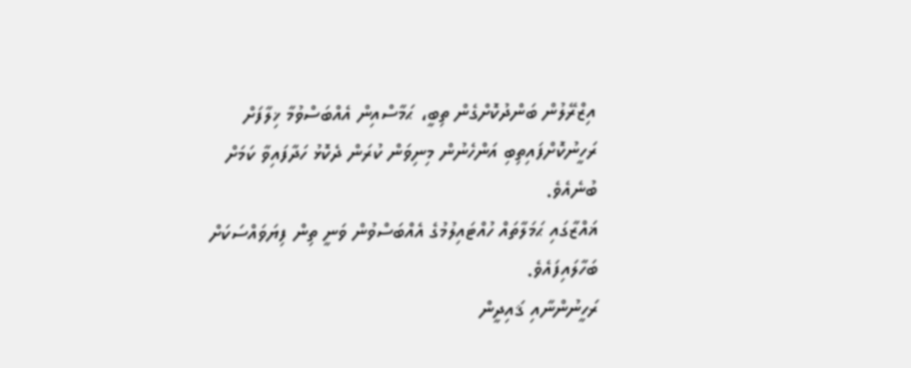އިޒްރޭލުން ބަންދުކޮށްގެން ތިބީ، ޙަމާސްއިން އެއްބަސްވުމާ ޚިލާފަށް ރަހީނުކޮށްފައިތިބި އަންހެނުން މިނިވަން ކުރަން ދެކޮޅު ހަދާފައިވާ ކަމަށް ބުނެއެވެ.
ޣައްޒާގައި ޙަމަލާތައް ހުއްޓައިލުމުގެ އެއްބަސްވުން ވަނީ ތިން ފިޔަވައްސަކަށް ބަހާލައިފައެވެ.
ރަހީނުންނާއި ޤައިދީން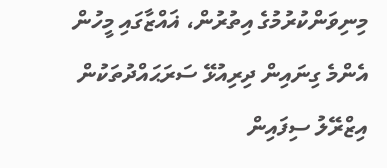މިނިވަންކުރުމުގެ އިތުރުން، ޣައްޒާގައި މީހުން އެންމެ ގިނައިން ދިރިއުޅޭ ސަރަޙައްދުތަކުން އިޒްރޭލު ސިފައިން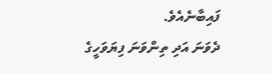ފައިބާނެއެވެ.
ދެވަނަ އަދި ތިންވަނަ ފިޔަވަހީގެ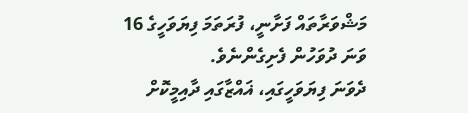މަޝްވަރާތައް ފަށާނީ، ފުރަތަމަ ފިޔަވަހީގެ 16 ވަނަ ދުވަހުން ފެށިގެންނެވެ.
ދެވަނަ ފިޔަވަހީގައި، ޣައްޒާގައި ދާއިމީކޮށް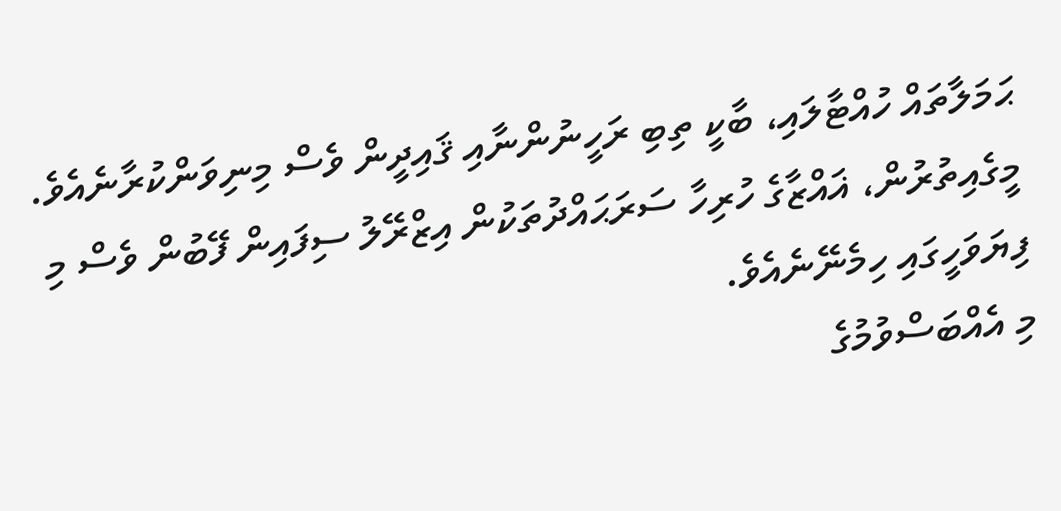ޙަމަލާތައް ހުއްޓާލައި، ބާކީ ތިބި ރަހީނުންނާއި ޤައިދީން ވެސް މިނިވަންކުރާނެއެވެ.
މީގެއިތުރުން، ޣައްޒާގެ ހުރިހާ ސަރަޙައްދުތަކުން އިޒްރޭލު ސިފައިން ފޭބުން ވެސް މި ފިޔަވަހީގައި ހިމެނޭނެއެވެ.
މި އެއްބަސްވުމުގެ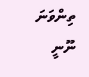ތިންވަނަ ނޫނީ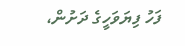ފަހު ފިޔަވަހީގެ ދަށުން،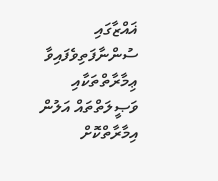ޣައްޒާގައި ސުންނާފަތިވެފައިވާ ޢިމާރާތްތަކާއި ވަޞީލަތްތައް އަލުން އިމާރާތްކޮށް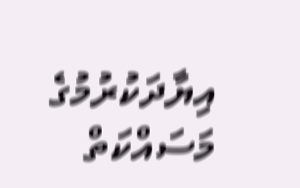އިޔާދަކުރުމުގެ މަސައްކަތް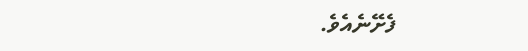ފެށޭނެއެވެ.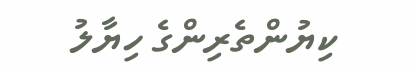ކިޔުންތެރިންގެ ހިޔާލު